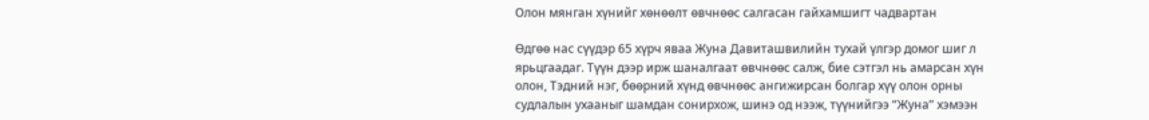Олон мянган хүнийг хөнөөлт өвчнөөс салгасан гайхамшигт чадвартан

Өдгөө нас сүүдэр 65 хүрч яваа Жуна Давиташвилийн тухай үлгэр домог шиг л ярьцгаадаг. Түүн дээр ирж шаналгаат өвчнөөс салж, бие сэтгэл нь амарсан хүн олон, Тэдний нэг, бөөрний хүнд өвчнөөс ангижирсан болгар хүү олон орны судлалын ухааныг шамдан сонирхож, шинэ од нээж, түүнийгээ “Жуна” хэмээн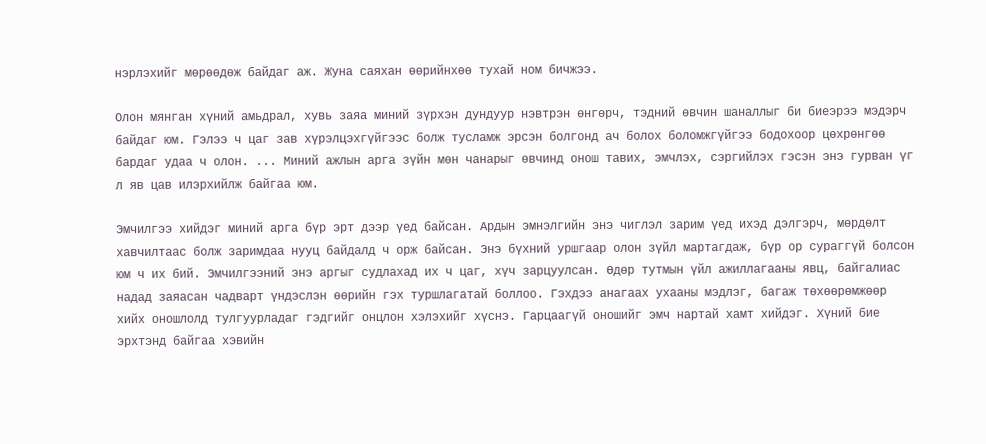нэрлэхийг мөрөөдөж байдаг аж. Жуна саяхан өөрийнхөө тухай ном бичжээ.

Олон мянган хүний амьдрал, хувь заяа миний зүрхэн дундуур нэвтрэн өнгөрч, тэдний өвчин шаналлыг би биеэрээ мэдэрч байдаг юм. Гэлээ ч цаг зав хүрэлцэхгүйгээс болж тусламж эрсэн болгонд ач болох боломжгүйгээ бодохоор цөхрөнгөө бардаг удаа ч олон. ... Миний ажлын арга зүйн мөн чанарыг өвчинд онош тавих, эмчлэх, сэргийлэх гэсэн энэ гурван үг л яв цав илэрхийлж байгаа юм.

Эмчилгээ хийдэг миний арга бүр эрт дээр үед байсан. Ардын эмнэлгийн энэ чиглэл зарим үед ихэд дэлгэрч, мөрдөлт хавчилтаас болж заримдаа нууц байдалд ч орж байсан. Энэ бүхний уршгаар олон зүйл мартагдаж, бүр ор сураггүй болсон юм ч их бий. Эмчилгээний энэ аргыг судлахад их ч цаг, хүч зарцуулсан. Өдөр тутмын үйл ажиллагааны явц, байгалиас надад заяасан чадварт үндэслэн өөрийн гэх туршлагатай боллоо. Гэхдээ анагаах ухааны мэдлэг, багаж төхөөрөмжөөр хийх оношлолд тулгуурладаг гэдгийг онцлон хэлэхийг хүснэ. Гарцаагүй оношийг эмч нартай хамт хийдэг. Хүний бие эрхтэнд байгаа хэвийн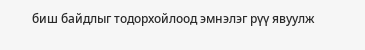биш байдлыг тодорхойлоод эмнэлэг рүү явуулж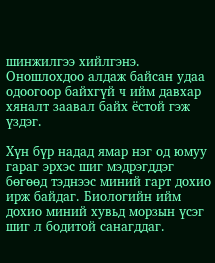шинжилгээ хийлгэнэ. Оношлохдоо алдаж байсан удаа одоогоор байхгүй ч ийм давхар хяналт заавал байх ёстой гэж үздэг.

Хүн бүр надад ямар нэг од юмуу гараг эрхэс шиг мэдрэгддэг бөгөөд тэднээс миний гарт дохио ирж байдаг. Биологийн ийм дохио миний хувьд морзын үсэг шиг л бодитой санагддаг.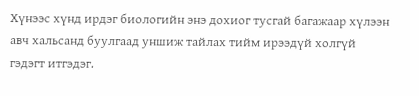Хүнээс хүнд ирдэг биологийн энэ дохиог тусгай багажаар хүлээн авч хальсанд буулгаад уншиж тайлах тийм ирээдүй холгүй гэдэгт итгэдэг.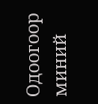Одоогоор миний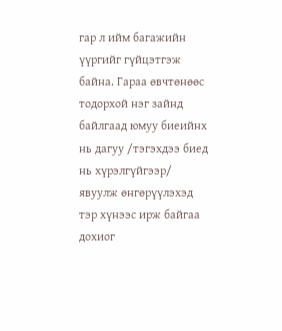гар л ийм багажийн үүргийг гүйцэтгэж байна. Гараа өвчтөнөөс тодорхой нэг зайнд байлгаад юмуу биеийнх нь дагуу /тэгэхдээ биед нь хүрэлгүйгээр/ явуулж өнгөрүүлэхэд тэр хүнээс ирж байгаа дохиог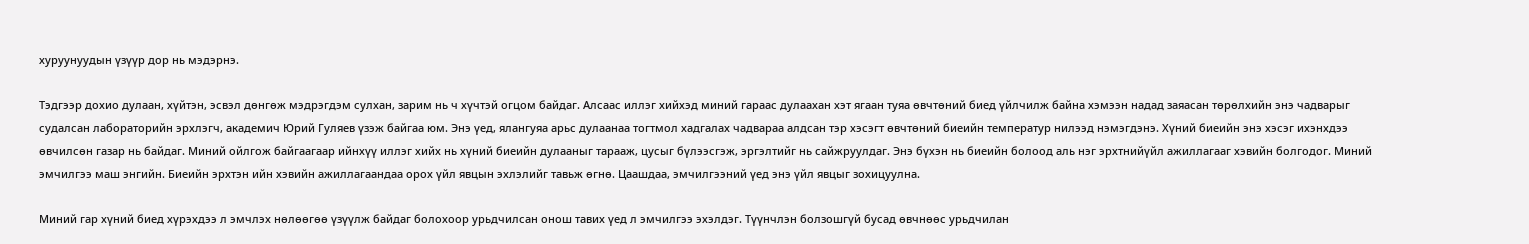хуруунуудын үзүүр дор нь мэдэрнэ.

Тэдгээр дохио дулаан, хүйтэн, эсвэл дөнгөж мэдрэгдэм сулхан, зарим нь ч хүчтэй огцом байдаг. Алсаас иллэг хийхэд миний гараас дулаахан хэт ягаан туяа өвчтөний биед үйлчилж байна хэмээн надад заяасан төрөлхийн энэ чадварыг судалсан лабораторийн эрхлэгч, академич Юрий Гуляев үзэж байгаа юм. Энэ үед, ялангуяа арьс дулаанаа тогтмол хадгалах чадвараа алдсан тэр хэсэгт өвчтөний биеийн температур нилээд нэмэгдэнэ. Хүний биеийн энэ хэсэг ихэнхдээ өвчилсөн газар нь байдаг. Миний ойлгож байгаагаар ийнхүү иллэг хийх нь хүний биеийн дулааныг тарааж, цусыг бүлээсгэж, эргэлтийг нь сайжруулдаг. Энэ бүхэн нь биеийн болоод аль нэг эрхтнийүйл ажиллагааг хэвийн болгодог. Миний эмчилгээ маш энгийн. Биеийн эрхтэн ийн хэвийн ажиллагаандаа орох үйл явцын эхлэлийг тавьж өгнө. Цаашдаа, эмчилгээний үед энэ үйл явцыг зохицуулна.

Миний гар хүний биед хүрэхдээ л эмчлэх нөлөөгөө үзүүлж байдаг болохоор урьдчилсан онош тавих үед л эмчилгээ эхэлдэг. Түүнчлэн болзошгүй бусад өвчнөөс урьдчилан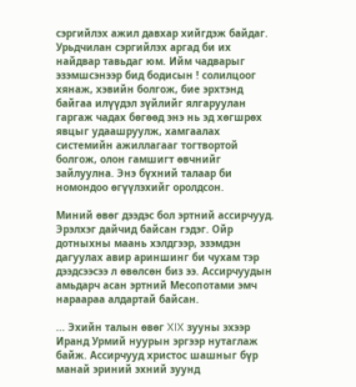сэргийлэх ажил давхар хийгдэж байдаг. Урьдчилан сэргийлэх аргад би их найдвар тавьдаг юм. Ийм чадварыг эзэмшсэнээр бид бодисын ! солилцоог хянаж, хэвийн болгож, бие эрхтэнд байгаа илүүдэл зүйлийг ялгаруулан гаргаж чадах бөгөөд энэ нь эд хөгшрөх явцыг удаашруулж, хамгаалах системийн ажиллагааг тогтвортой болгож, олон гамшигт өвчнийг зайлуулна. Энэ бүхний талаар би номондоо өгүүлэхийг оролдсон.

Миний өвөг дээдэс бол эртний ассирчууд. Эрэлхэг дайчид байсан гэдэг. Ойр дотныхны маань хэлдгээр, эзэмдэн дагуулах авир ариншинг би чухам тэр дээдсээсээ л өвөлсөн биз ээ. Ассирчуудын амьдарч асан эртний Месопотами эмч нараараа алдартай байсан.

... Эхийн талын өвөг XIX зууны эхээр Иранд Урмий нуурын эргээр нутаглаж байж. Ассирчууд христос шашныг бүр манай эриний эхний зуунд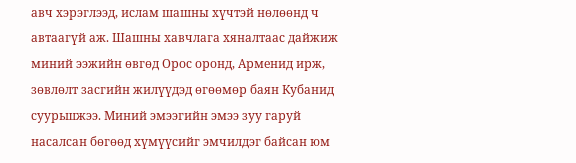авч хэрэглээд, ислам шашны хүчтэй нөлөөнд ч автаагүй аж. Шашны хавчлага хяналтаас дайжиж миний ээжийн өвгөд Орос оронд, Арменид ирж, зөвлөлт засгийн жилүүдэд өгөөмөр баян Кубанид суурьшжээ. Миний эмээгийн эмээ зуу гаруй насалсан бөгөөд хүмүүсийг эмчилдэг байсан юм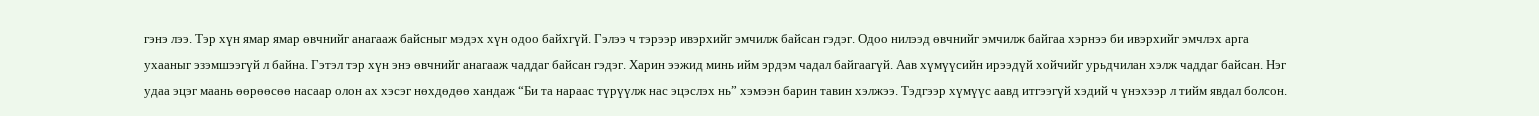гэнэ лээ. Тэр хүн ямар ямар өвчнийг анагааж байсныг мэдэх хүн одоо байхгүй. Гэлээ ч тэрээр ивэрхийг эмчилж байсан гэдэг. Одоо нилээд өвчнийг эмчилж байгаа хэрнээ би ивэрхийг эмчлэх арга ухааныг эзэмшээгүй л байна. Гэтэл тэр хүн энэ өвчнийг анагааж чаддаг байсан гэдэг. Харин ээжид минь ийм эрдэм чадал байгаагүй. Аав хүмүүсийн ирээдүй хойчийг урьдчилан хэлж чаддаг байсан. Нэг удаа эцэг маань өөрөөсөө насаар олон ах хэсэг нөхдөдөө хандаж “Би та нараас түрүүлж нас эцэслэх нь” хэмээн барин тавин хэлжээ. Тэдгээр хүмүүс аавд итгээгүй хэдий ч үнэхээр л тийм явдал болсон.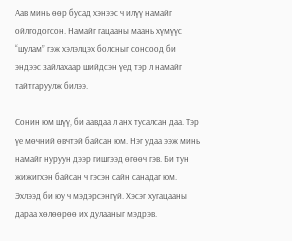Аав минь өөр бусад хэнээс ч илүү намайг ойлгодогсон. Намайг гацааны маань хүмүүс “шулам” гэж хэлэлцэх болсныг сонсоод би эндээс зайлахаар шийдсэн үед тэр л намайг тайтгаруулж билээ.

Сонин юм шүү, би аавдаа л анх тусалсан даа. Тэр үе мөчний өвчтэй байсан юм. Нэг удаа ээж минь намайг нуруун дээр гишгээд өгөөч гэв. Би тун жижигхэн байсан ч гэсэн сайн санадаг юм. Эхлээд би юу ч мэдэрсэнгүй. Хэсэг хугацааны дараа хөлөөрөө их дулааныг мэдрэв.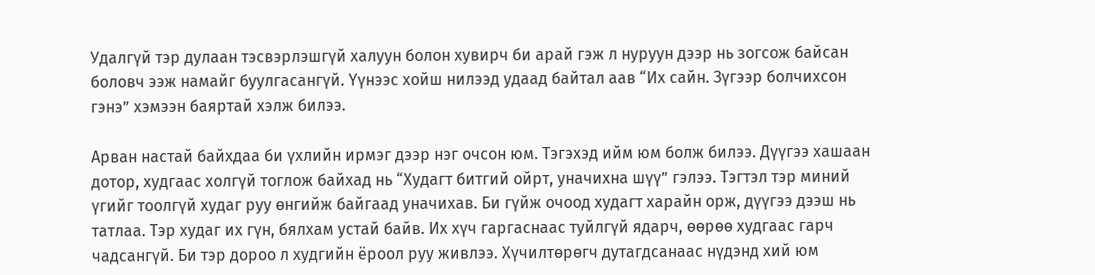Удалгүй тэр дулаан тэсвэрлэшгүй халуун болон хувирч би арай гэж л нуруун дээр нь зогсож байсан боловч ээж намайг буулгасангүй. Үүнээс хойш нилээд удаад байтал аав “Их сайн. Зүгээр болчихсон гэнэ” хэмээн баяртай хэлж билээ.

Арван настай байхдаа би үхлийн ирмэг дээр нэг очсон юм. Тэгэхэд ийм юм болж билээ. Дүүгээ хашаан дотор, худгаас холгүй тоглож байхад нь “Худагт битгий ойрт, уначихна шүү” гэлээ. Тэгтэл тэр миний үгийг тоолгүй худаг руу өнгийж байгаад уначихав. Би гүйж очоод худагт харайн орж, дүүгээ дээш нь татлаа. Тэр худаг их гүн, бялхам устай байв. Их хүч гаргаснаас туйлгүй ядарч, өөрөө худгаас гарч чадсангүй. Би тэр дороо л худгийн ёроол руу живлээ. Хүчилтөрөгч дутагдсанаас нүдэнд хий юм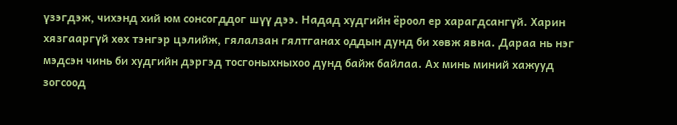үзэгдэж, чихэнд хий юм сонсогддог шүү дээ. Надад худгийн ёроол ер харагдсангүй. Харин хязгааргүй хөх тэнгэр цэлийж, гялалзан гялтганах оддын дунд би хөвж явна. Дараа нь нэг мэдсэн чинь би худгийн дэргэд тосгоныхныхоо дунд байж байлаа. Ах минь миний хажууд зогсоод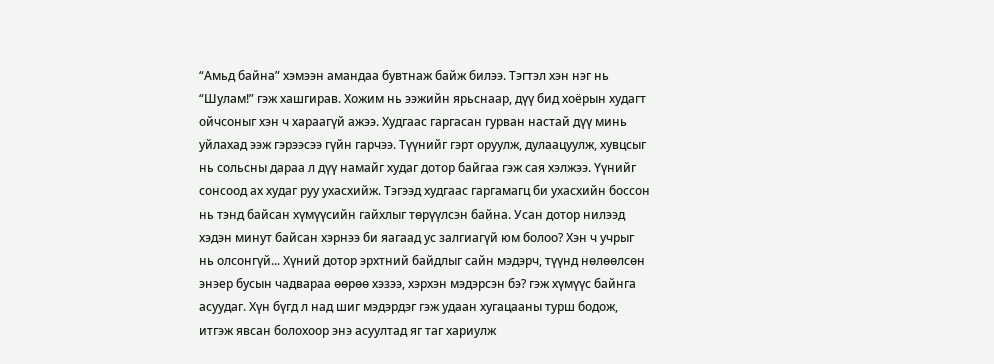“Амьд байна” хэмээн амандаа бувтнаж байж билээ. Тэгтэл хэн нэг нь “Шулам!” гэж хашгирав. Хожим нь ээжийн ярьснаар, дүү бид хоёрын худагт ойчсоныг хэн ч хараагүй ажээ. Худгаас гаргасан гурван настай дүү минь уйлахад ээж гэрээсээ гүйн гарчээ. Түүнийг гэрт оруулж, дулаацуулж, хувцсыг нь сольсны дараа л дүү намайг худаг дотор байгаа гэж сая хэлжээ. Үүнийг сонсоод ах худаг руу ухасхийж. Тэгээд худгаас гаргамагц би ухасхийн боссон нь тэнд байсан хүмүүсийн гайхлыг төрүүлсэн байна. Усан дотор нилээд хэдэн минут байсан хэрнээ би яагаад ус залгиагүй юм болоо? Хэн ч учрыг нь олсонгүй... Хүний дотор эрхтний байдлыг сайн мэдэрч, түүнд нөлөөлсөн энэер бусын чадвараа өөрөө хэзээ, хэрхэн мэдэрсэн бэ? гэж хүмүүс байнга асуудаг. Хүн бүгд л над шиг мэдэрдэг гэж удаан хугацааны турш бодож, итгэж явсан болохоор энэ асуултад яг таг хариулж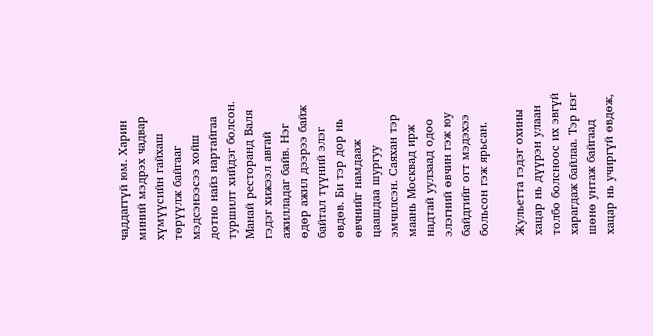чаддаггүй юм. Харин миний мэдрэх чадвар хүмүүсийн гайхаш төрүүлж байгааг мэдсэнээсээ хойш дотно найз нартайгаа туршилт хийдэг болсон. Манай ресторанд Валя гэдэг хижээл авгай ажилладаг байв. Нэг өдөр ажил дээрээ байж байтал түүний элэг өвдөв. Би тэр дор нь өвчнийг намдааж цаашдаа шургуу эмчилсэн. Саяхан тэр маань Москвад ирж надтай уулзаад одоо элэгний өвчин гэж юу байдгийг огт мэдэхээ больсон гэж ярьсан.

Жульетта гэдэг охины хацар нь дүүрэн улаан толбо болсноос их эвгүй харагдаж байлаа. Тэр нэг шөнө унтаж байгаад хацар нь учиргүй өвдөж,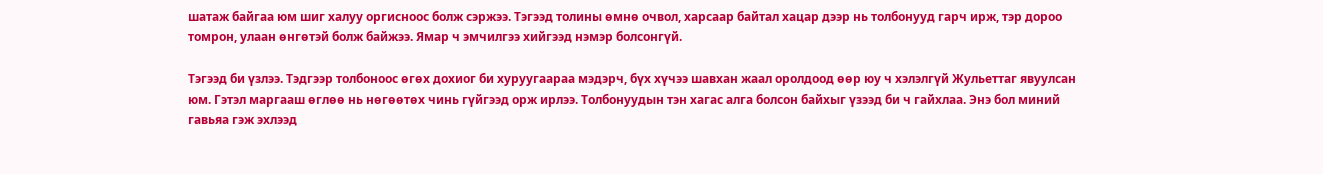шатаж байгаа юм шиг халуу оргисноос болж сэржээ. Тэгээд толины өмнө очвол, харсаар байтал хацар дээр нь толбонууд гарч ирж, тэр дороо томрон, улаан өнгөтэй болж байжээ. Ямар ч эмчилгээ хийгээд нэмэр болсонгүй.

Тэгээд би үзлээ. Тэдгээр толбоноос өгөх дохиог би хуруугаараа мэдэрч, бүх хүчээ шавхан жаал оролдоод өөр юу ч хэлэлгүй Жульеттаг явуулсан юм. Гэтэл маргааш өглөө нь нөгөөтөх чинь гүйгээд орж ирлээ. Толбонуудын тэн хагас алга болсон байхыг үзээд би ч гайхлаа. Энэ бол миний гавьяа гэж эхлээд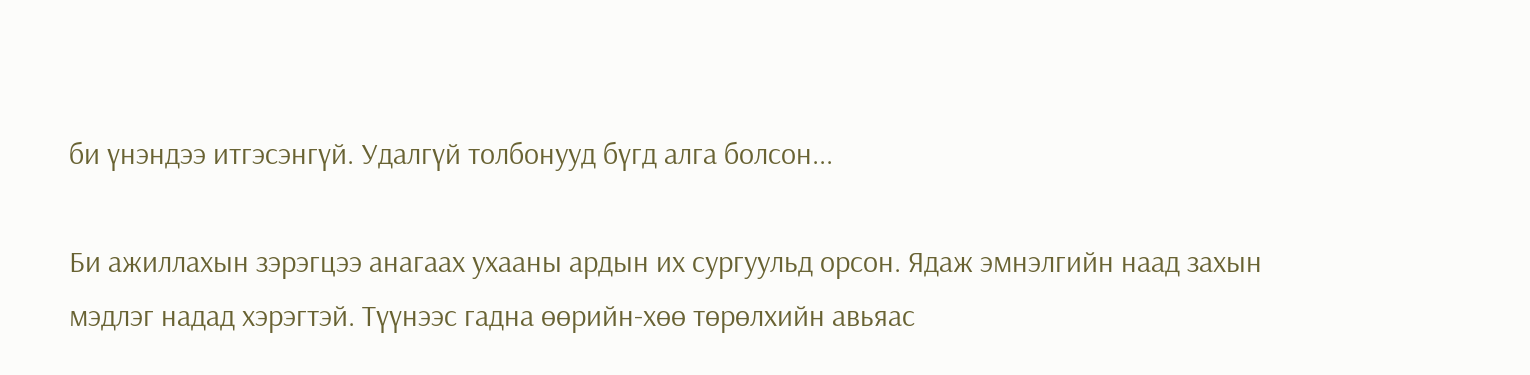би үнэндээ итгэсэнгүй. Удалгүй толбонууд бүгд алга болсон...

Би ажиллахын зэрэгцээ анагаах ухааны ардын их сургуульд орсон. Ядаж эмнэлгийн наад захын мэдлэг надад хэрэгтэй. Түүнээс гадна өөрийн-хөө төрөлхийн авьяас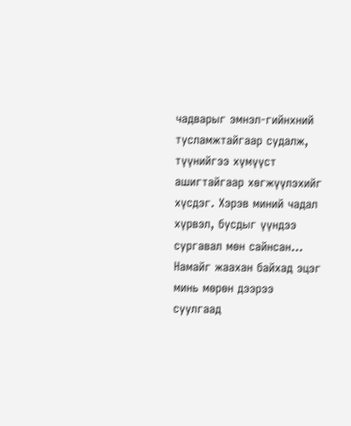чадварыг эмнэл-гийнхний тусламжтайгаар судалж, түүнийгээ хүмүүст ашигтайгаар хөгжүүлэхийг хүсдэг. Хэрэв миний чадал хүрвэл, бусдыг үүндээ сургавал мөн сайнсан... Намайг жаахан байхад эцэг минь мөрөн дээрээ суулгаад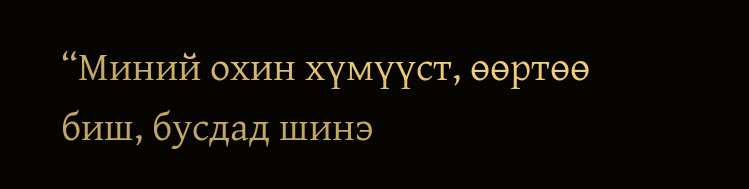“Миний охин хүмүүст, өөртөө биш, бусдад шинэ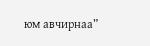юм авчирнаа”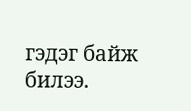гэдэг байж билээ.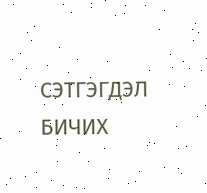СЭТГЭГДЭЛ БИЧИХ